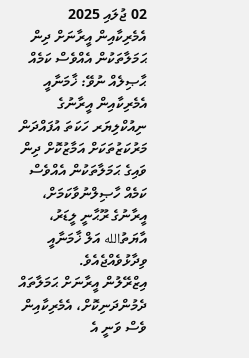02 ޖުލައި 2025
އެމެރިކާއިން އީރާނަށް ދިން ޙަމަލާތަކުން އެއްވެސް ކަމެއް ޙާޞިލެއް ނުވޭ: ޚާމަނާއީ
އެމެރިކާއިން އީރާނުގެ ނިއުކްލިޔަރ ހަކަތަ އުފައްދަން މަރުކަޒުތަކަށް އަމާޒުކޮށް ދިން ވައިގެ ޙަމަލާތަކުން އެއްވެސް ކަމެއް ހާޞިލްނުވާކަމަށް، އީރާނުގެ ރޫޙާނީ ލީޑަރު، އާޔަތުالله އަލް ޚާމަނާއީ ވިދާޅުވެއްޖެއެވެ.
އިޒްރޭލުން އީރާނަށް ޙަމަލާތައް ދެމުންދަނިކޮށް، އެމެރިކާއިން ވެސް ވަނީ އެ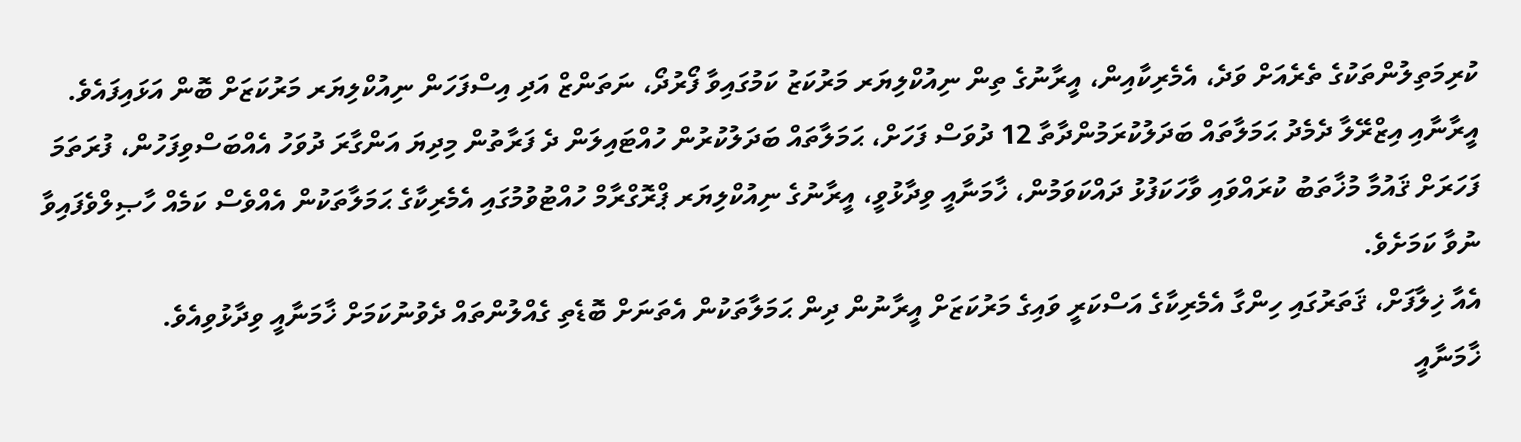ކުރިމަތިލުންތަކުގެ ތެރެއަށް ވަދެ، އެމެރިކާއިން، އީރާނުގެ ތިން ނިއުކްލިޔަރ މަރުކަޒު ކަމުގައިވާ ފޯރުދޯ، ނަތަންޒް އަދި އިސްފަހަން ނިއުކްލިޔަރ މަރުކަޒަށް ބޮން އަޅައިފައެވެ.
އީރާނާއި އިޒްރޭލާ ދެމެދު ޙަމަލާތައް ބަދަލުކުރަމުންދާތާ 12 ދުވަސް ފަހަށް، ޙަމަލާތައް ބަދަލުކުރުން ހުއްޓައިލަން ދެ ފަރާތުން މިދިޔަ އަންގާރަ ދުވަހު އެއްބަސްވިފަހުން، ފުރަތަމަ ފަހަރަށް ޤައުމާ މުޚާތަބު ކުރައްވައި ވާހަކަފުޅު ދައްކަވަމުން، ޚާމަނާއީ ވިދާޅުވީ، އީރާނުގެ ނިއުކްލިޔަރ ޕްރޮގްރާމް ހުއްޓުވުމުގައި އެމެރިކާގެ ޙަމަލާތަކުން އެއްވެސް ކަމެއް ހާޞިލްވެފައިވާ ނުވާ ކަމަށެވެ.
އެއާ ޚިލާފަށް، ޤަތަރުގައި ހިންގާ އެމެރިކާގެ އަސްކަރީ ވައިގެ މަރުކަޒަށް އީރާނުން ދިން ޙަމަލާތަކުން އެތަނަށް ބޮޑެތި ގެއްލުންތައް ދެވުނުކަމަށް ޚާމަނާއީ ވިދާޅުވިއެވެ.
ޚާމަނާއީ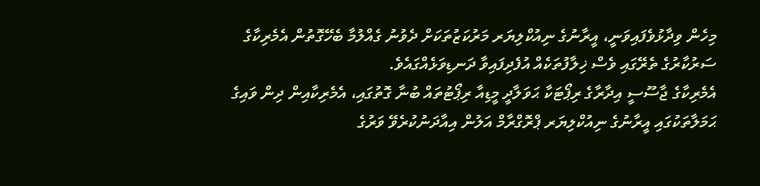މިހެން ވިދާޅުވެފައިވަނީ، އީރާނުގެ ނިއުކްލިޔަރ މަރުކަޒުތަކަށް ދެވުނު ގެއްލުމާ ބެހޭގޮތުން އެމެރިކާގެ ސަރުކާރުގެ ތެރޭގައި ވެސް ޚިލާފުތަކެއް އުފެދިފައިވާ ދަނޑިވަޅެއްގައެވެ.
އެމެރިކާގެ ޖާސޫސީ އިދާރާގެ ރިޕޯޓަކާ ޙަވަލާދީ މީޑިއާ ރިޕޯޓުތައް ބުނާ ގޮތުގައި، އެމެރިކާއިން ދިން ވައިގެ ޙަމަލާތަކުގައި އީރާނުގެ ނިއުކްލިޔަރ ޕްރޮގްރާމް އަލުން އިއާދަނުކުރެވޭ ވަރުގެ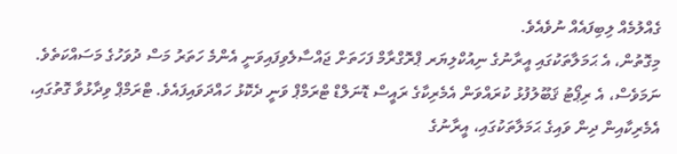ގެއްލުމެއް ލިބިފައެއް ނުވެއެވެ.
މިގޮތުން، އެ ޙަމަލާތަކުގައި އީރާނުގެ ނިއުކްލިޔަރ ޕްރޮގްރާމް ފަހަތަށް ޖައްސާލެވިފައިވަނީ އެންމެ ހަތަރު މަސް ދުވަހުގެ މަސައްކަތެވެ.
ނަމަވެސް، އެ ރިޕޯޓު ޤަބޫލުފުޅު ކުރައްވަން އެމެރިކާގެ ރައީސް ޑޮނަލްޑް ޓްރަމްޕް ވަނީ ދެކޮޅު ހައްދަވައިފައެވެ. ޓްރަމްޕް ވިދާޅުވާ ގޮތުގައި، އެމެރިކާއިން ދިން ވައިގެ ޙަމަލާތަކުގައި، އީރާނުގެ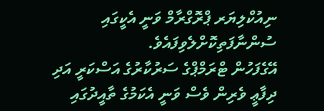ނިއުކްލިޔަރ ޕްރޮގްރާމް ވަނީ އެކީގައި ސުންނާފަތިކޮށްލެވިފައެވެ.
އޭގެފަހުން ޓްރަމްޕްގެ ސަރުކާރުގެ އަސްކަރީ އަދި ދިފާޢީ ވެރިން ވެސް ވަނީ އެކަމުގެ ތާއީދުގައި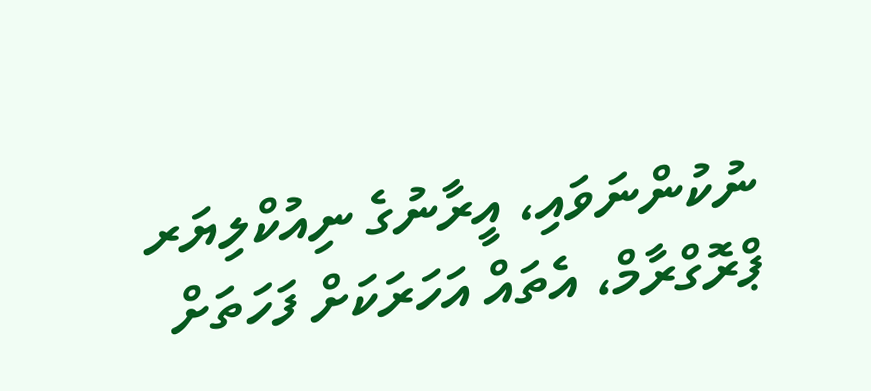ނުކުންނަވައި، އީރާނުގެ ނިއުކްލިޔަރ ޕްރޮގްރާމް، އެތައް އަހަރަކަށް ފަހަތަށް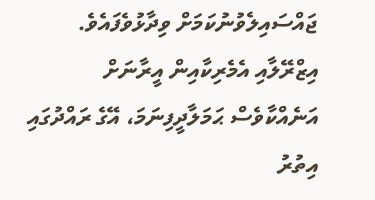ޖައްސައިލެވުނުކަމަށް ވިދާޅުވެފައެވެ.
އިޒްރޭލާއި އެމެރިކާއިން އީރާނަށް އަނެއްކާވެސް ޙަމަލާދީފިނަމަ، އޭގެ ރައްދުގައި އިތުރު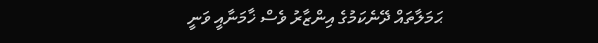ޙަމަލާތައް ދޭނެކަމުގެ އިންޒާރު ވެސް ޚާމަނާއީ ވަނީ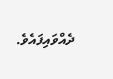ދެއްވައިފައެވެ.